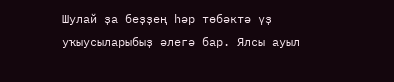Шулай ҙа беҙҙең һәр төбәктә үҙ уҡыусыларыбыҙ әлегә бар. Ялсы ауыл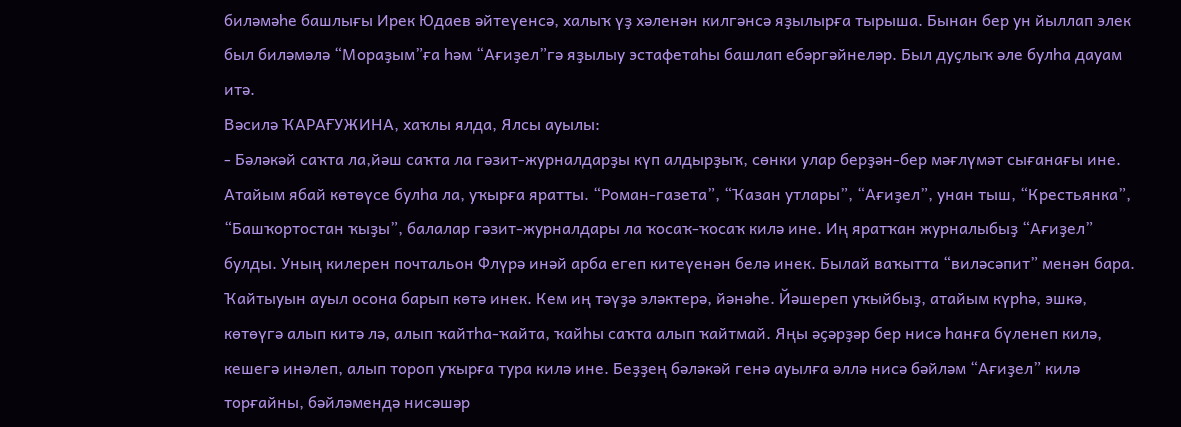биләмәһе башлығы Ирек Юдаев әйтеүенсә, халыҡ үҙ хәленән килгәнсә яҙылырға тырыша. Бынан бер ун йыллап элек был биләмәлә “Мораҙым”ға һәм “Ағиҙел”гә яҙылыу эстафетаһы башлап ебәргәйнеләр. Был дуҫлыҡ әле булһа дауам итә.
Вәсилә ҠАРАҒУЖИНА, хаҡлы ялда, Ялсы ауылы:
- Бәләкәй саҡта ла,йәш саҡта ла гәзит-журналдарҙы күп алдырҙыҡ, сөнки улар берҙән-бер мәғлүмәт сығанағы ине. Атайым ябай көтөүсе булһа ла, уҡырға яратты. “Роман-газета”, “Ҡазан утлары”, “Ағиҙел”, унан тыш, “Крестьянка”, “Башҡортостан ҡыҙы”, балалар гәзит-журналдары ла ҡосаҡ-ҡосаҡ килә ине. Иң яратҡан журналыбыҙ “Ағиҙел” булды. Уның килерен почтальон Флүрә инәй арба егеп китеүенән белә инек. Былай ваҡытта “виләсәпит” менән бара. Ҡайтыуын ауыл осона барып көтә инек. Кем иң тәүҙә эләктерә, йәнәһе. Йәшереп уҡыйбыҙ, атайым күрһә, эшкә, көтөүгә алып китә лә, алып ҡайтһа-ҡайта, ҡайһы саҡта алып ҡайтмай. Яңы әҫәрҙәр бер нисә һанға бүленеп килә, кешегә инәлеп, алып тороп уҡырға тура килә ине. Беҙҙең бәләкәй генә ауылға әллә нисә бәйләм “Ағиҙел” килә торғайны, бәйләмендә нисәшәр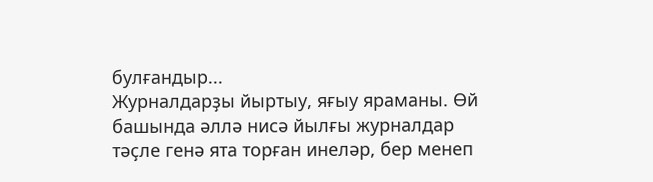булғандыр...
Журналдарҙы йыртыу, яғыу яраманы. Өй башында әллә нисә йылғы журналдар тәҫле генә ята торған инеләр, бер менеп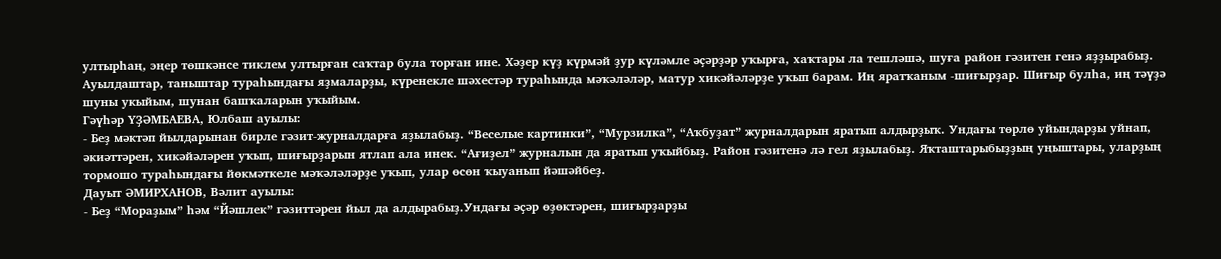ултырһаң, эңер төшкәнсе тиклем ултырған саҡтар була торған ине. Хәҙер күҙ күрмәй ҙур күләмле әҫәрҙәр уҡырға, хаҡтары ла тешләшә, шуға район гәзитен генә яҙҙырабыҙ. Ауылдаштар, таныштар тураһындағы яҙмаларҙы, күренекле шәхестәр тураһында мәҡәләләр, матур хикәйәләрҙе уҡып барам. Иң яратҡаным -шиғырҙар. Шиғыр булһа, иң тәүҙә шуны укыйым, шунан башҡаларын уҡыйым.
Гәүһәр ҮҘӘМБАЕВА, Юлбаш ауылы:
- Беҙ мәктәп йылдарынан бирле гәзит-журналдарға яҙылабыҙ. “Веселые картинки”, “Мурзилка”, “Аҡбуҙат” журналдарын яратып алдырҙыҡ. Ундағы төрлө уйындарҙы уйнап, әкиәттәрен, хикәйәләрен уҡып, шиғырҙарын ятлап ала инек. “Ағиҙел” журналын да яратып уҡыйбыҙ. Район гәзитенә лә гел яҙылабыҙ. Яҡташтарыбыҙҙың уңыштары, уларҙың тормошо тураһындағы йөкмәткеле мәҡәләләрҙе уҡып, улар өсөн ҡыуанып йәшәйбеҙ.
Дауыт ӘМИРХАНОВ, Вәлит ауылы:
- Беҙ “Мораҙым” һәм “Йәшлек” гәзиттәрен йыл да алдырабыҙ.Ундағы әҫәр өҙөктәрен, шиғырҙарҙы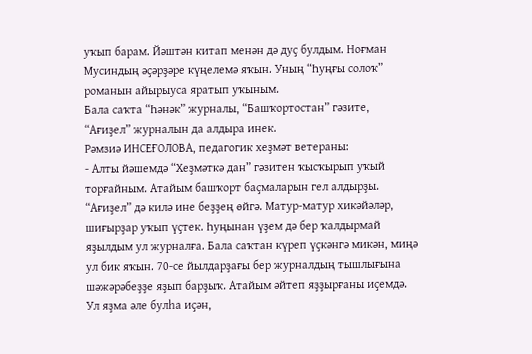уҡып барам. Йәштән китап менән дә дуҫ булдым. Ноғман Мусиндың әҫәрҙәре күңелемә яҡын. Уның “Һуңғы солоҡ” романын айырыуса яратып уҡыным.
Бала саҡта “Һәнәк” журналы, “Башҡортостан” гәзите, “Ағиҙел” журналын да алдыра инек.
Рәмзиә ИНСЕҒОЛОВА, педагогик хеҙмәт ветераны:
- Алты йәшемдә “Хеҙмәткә дан” гәзитен ҡысҡырып уҡый торғайным. Атайым башҡорт баҫмаларын гел алдырҙы. “Ағиҙел” дә килә ине беҙҙең өйгә. Матур-матур хикәйәләр, шиғырҙар уҡып үҫтек. Һуңынан үҙем дә бер ҡалдырмай яҙылдым ул журналға. Бала саҡтан күреп үҫкәнгә микән, миңә ул бик яҡын. 70-се йылдарҙағы бер журналдың тышлығына шәжәрәбеҙҙе яҙып барҙыҡ. Атайым әйтеп яҙҙырғаны иҫемдә. Ул яҙма әле булһа иҫән,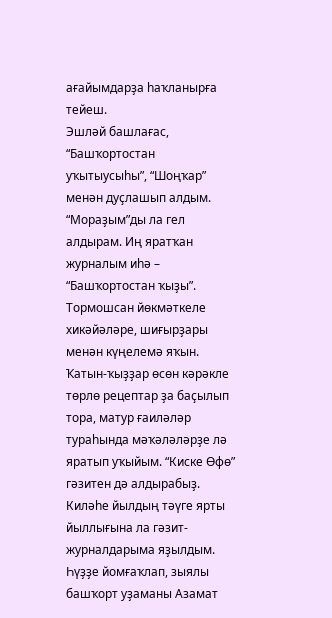ағайымдарҙа һаҡланырға тейеш.
Эшләй башлағас, “Башҡортостан уҡытыусыһы”, “Шоңҡар” менән дуҫлашып алдым. “Мораҙым”ды ла гел алдырам. Иң яратҡан журналым иһә – “Башҡортостан ҡыҙы”. Тормошсан йөкмәткеле хикәйәләре, шиғырҙары менән күңелемә яҡын. Ҡатын-ҡыҙҙар өсөн кәрәкле төрлө рецептар ҙа баҫылып тора, матур ғаиләләр тураһында мәҡәләләрҙе лә яратып уҡыйым. “Киске Өфө” гәзитен дә алдырабыҙ.
Киләһе йылдың тәүге ярты йыллығына ла гәзит-журналдарыма яҙылдым.
Һүҙҙе йомғаҡлап, зыялы башҡорт уҙаманы Азамат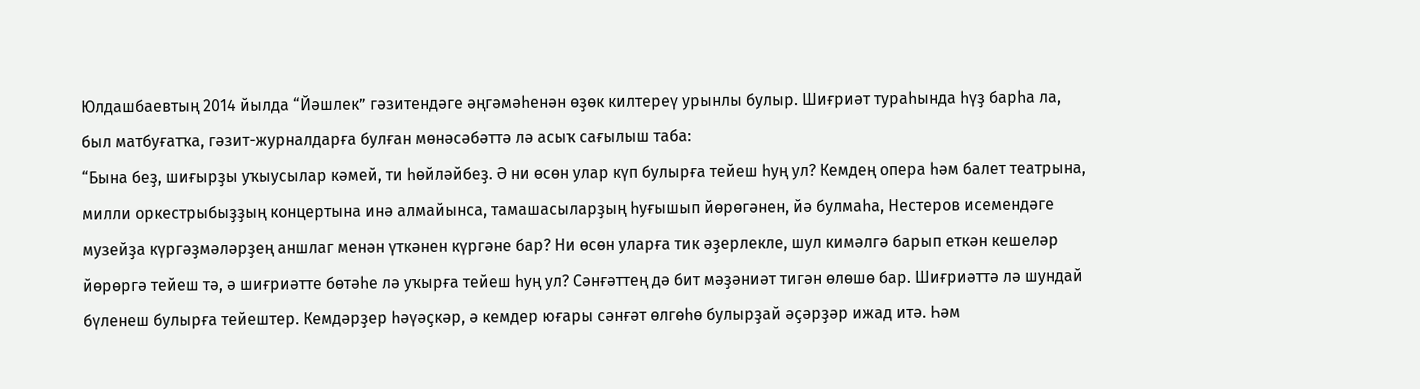Юлдашбаевтың 2014 йылда “Йәшлек” гәзитендәге әңгәмәһенән өҙөк килтереү урынлы булыр. Шиғриәт тураһында һүҙ барһа ла, был матбуғатҡа, гәзит-журналдарға булған мөнәсәбәттә лә асыҡ сағылыш таба:
“Бына беҙ, шиғырҙы уҡыусылар кәмей, ти һөйләйбеҙ. Ә ни өсөн улар күп булырға тейеш һуң ул? Кемдең опера һәм балет театрына, милли оркестрыбыҙҙың концертына инә алмайынса, тамашасыларҙың һуғышып йөрөгәнен, йә булмаһа, Нестеров исемендәге музейҙа күргәҙмәләрҙең аншлаг менән үткәнен күргәне бар? Ни өсөн уларға тик әҙерлекле, шул кимәлгә барып еткән кешеләр йөрөргә тейеш тә, ә шиғриәтте бөтәһе лә уҡырға тейеш һуң ул? Сәнғәттең дә бит мәҙәниәт тигән өлөшө бар. Шиғриәттә лә шундай бүленеш булырға тейештер. Кемдәрҙер һәүәҫкәр, ә кемдер юғары сәнғәт өлгөһө булырҙай әҫәрҙәр ижад итә. Һәм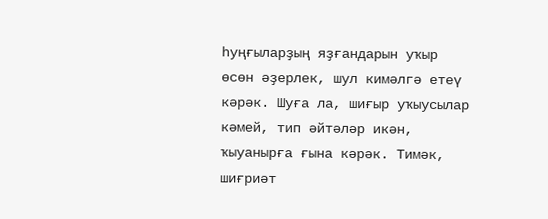һуңғыларҙың яҙғандарын уҡыр өсөн әҙерлек, шул кимәлгә етеү кәрәк. Шуға ла, шиғыр уҡыусылар кәмей, тип әйтәләр икән, ҡыуанырға ғына кәрәк. Тимәк, шиғриәт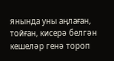янында уны аңлаған, тойған, кисерә белгән кешеләр генә тороп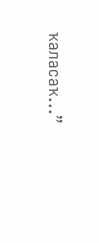ҡаласаҡ...”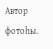Автор фотоһы.